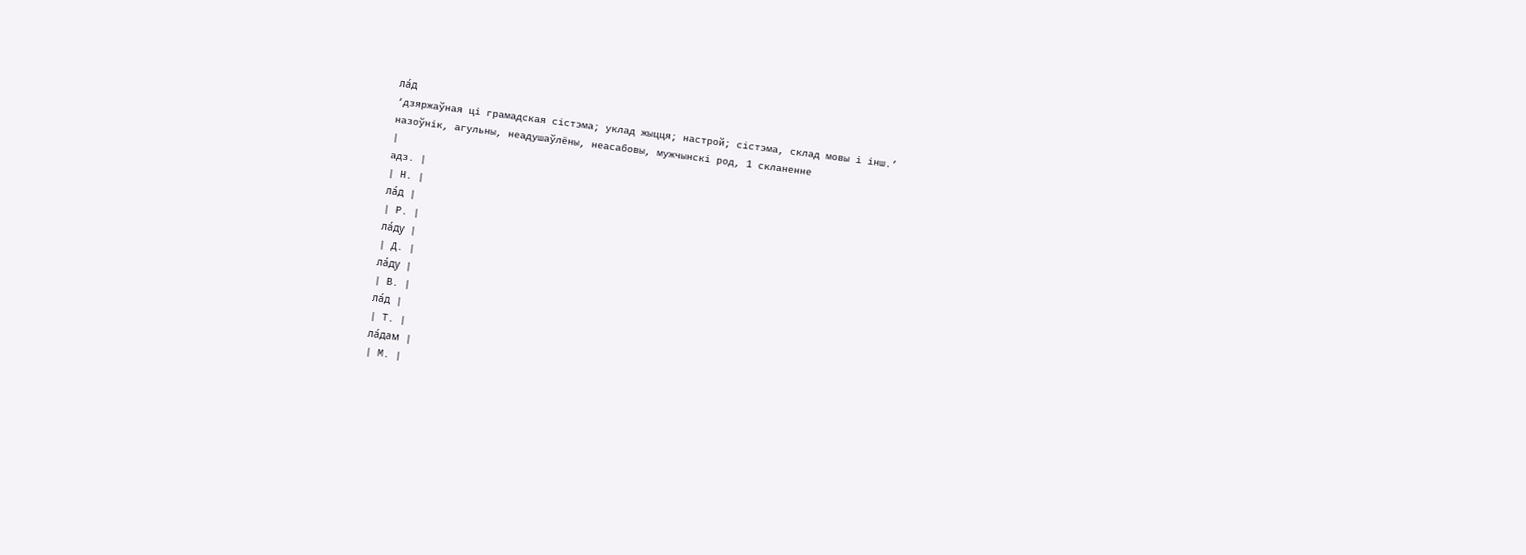ла́д
‘дзяржаўная ці грамадская сістэма; уклад жыцця; настрой; сістэма, склад мовы і інш.’
назоўнік, агульны, неадушаўлёны, неасабовы, мужчынскі род, 1 скланенне
|
адз. |
| Н. |
ла́д |
| Р. |
ла́ду |
| Д. |
ла́ду |
| В. |
ла́д |
| Т. |
ла́дам |
| М. |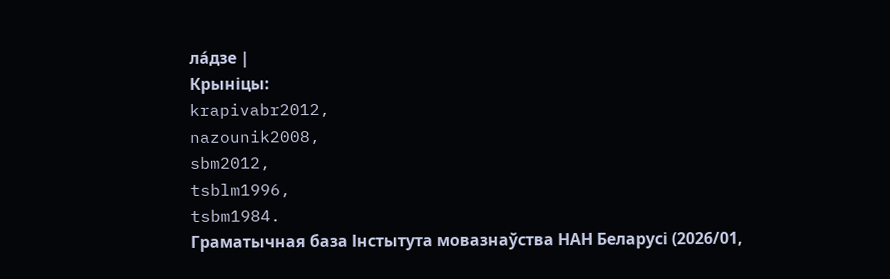ла́дзе |
Крыніцы:
krapivabr2012,
nazounik2008,
sbm2012,
tsblm1996,
tsbm1984.
Граматычная база Інстытута мовазнаўства НАН Беларусі (2026/01,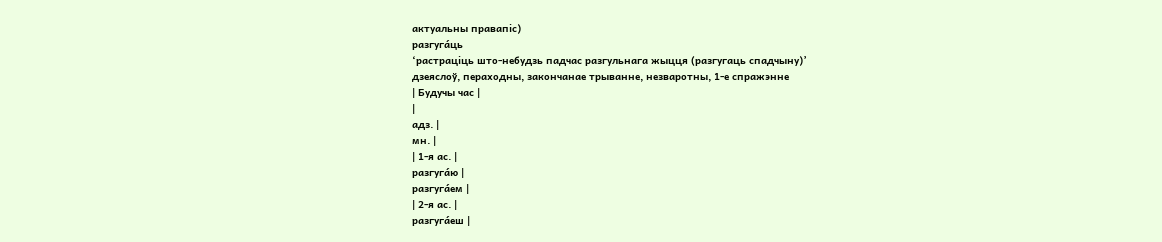актуальны правапіс)
разгуга́ць
‘растраціць што-небудзь падчас разгульнага жыцця (разгугаць спадчыну)’
дзеяслоў, пераходны, закончанае трыванне, незваротны, 1-е спражэнне
| Будучы час |
|
адз. |
мн. |
| 1-я ас. |
разгуга́ю |
разгуга́ем |
| 2-я ас. |
разгуга́еш |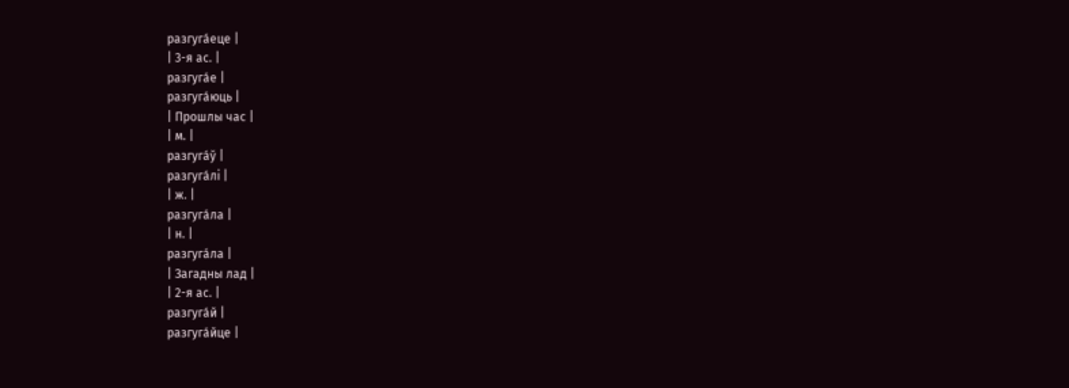разгуга́еце |
| 3-я ас. |
разгуга́е |
разгуга́юць |
| Прошлы час |
| м. |
разгуга́ў |
разгуга́лі |
| ж. |
разгуга́ла |
| н. |
разгуга́ла |
| Загадны лад |
| 2-я ас. |
разгуга́й |
разгуга́йце |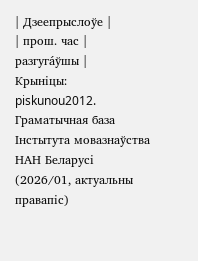| Дзеепрыслоўе |
| прош. час |
разгуга́ўшы |
Крыніцы:
piskunou2012.
Граматычная база Інстытута мовазнаўства НАН Беларусі (2026/01, актуальны правапіс)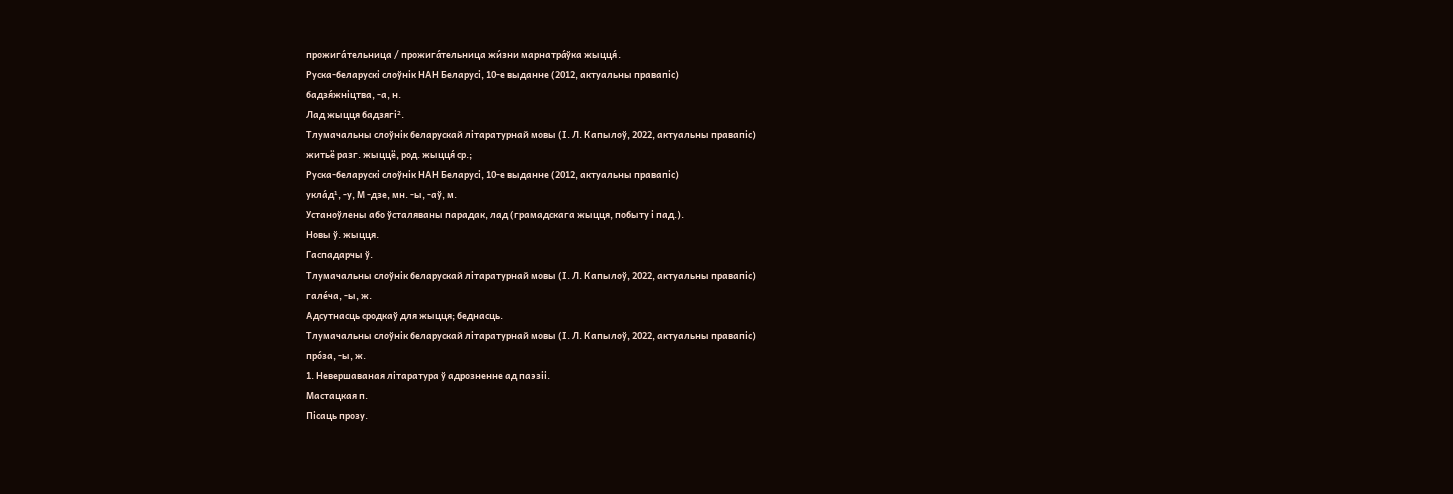прожига́тельница / прожига́тельница жи́зни марнатра́ўка жыцця́.
Руска-беларускі слоўнік НАН Беларусі, 10-е выданне (2012, актуальны правапіс)
бадзя́жніцтва, -а, н.
Лад жыцця бадзягі².
Тлумачальны слоўнік беларускай літаратурнай мовы (І. Л. Капылоў, 2022, актуальны правапіс)
житьё разг. жыццё, род. жыцця́ ср.;
Руска-беларускі слоўнік НАН Беларусі, 10-е выданне (2012, актуальны правапіс)
укла́д¹, -у, М -дзе, мн. -ы, -аў, м.
Устаноўлены або ўсталяваны парадак, лад (грамадскага жыцця, побыту і пад.).
Новы ў. жыцця.
Гаспадарчы ў.
Тлумачальны слоўнік беларускай літаратурнай мовы (І. Л. Капылоў, 2022, актуальны правапіс)
гале́ча, -ы, ж.
Адсутнасць сродкаў для жыцця; беднасць.
Тлумачальны слоўнік беларускай літаратурнай мовы (І. Л. Капылоў, 2022, актуальны правапіс)
про́за, -ы, ж.
1. Невершаваная літаратура ў адрозненне ад паэзіі.
Мастацкая п.
Пісаць прозу.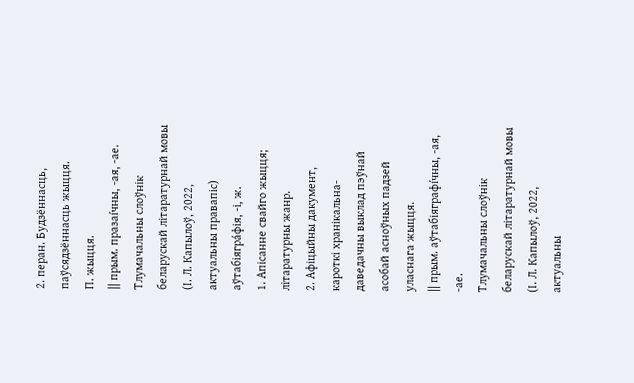2. перан. Будзённасць, паўсядзённасць жыцця.
П. жыцця.
|| прым. празаі́чны, -ая, -ае.
Тлумачальны слоўнік беларускай літаратурнай мовы (І. Л. Капылоў, 2022, актуальны правапіс)
аўтабіягра́фія, -і, ж.
1. Апісанне свайго жыцця; літаратурны жанр.
2. Афіцыйны дакумент, кароткі хранікальна-даведачны выклад пэўнай асобай асноўных падзей уласнага жыцця.
|| прым. аўтабіяграфі́чны, -ая, -ае.
Тлумачальны слоўнік беларускай літаратурнай мовы (І. Л. Капылоў, 2022, актуальны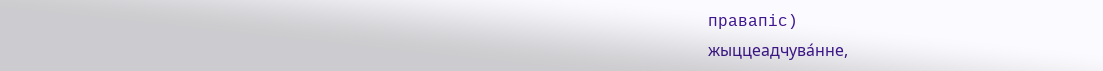правапіс)
жыццеадчува́нне,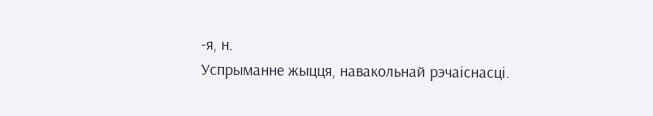-я, н.
Успрыманне жыцця, навакольнай рэчаіснасці.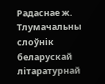Радаснае ж.
Тлумачальны слоўнік беларускай літаратурнай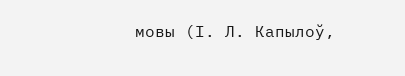мовы (І. Л. Капылоў,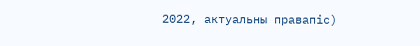2022, актуальны правапіс)